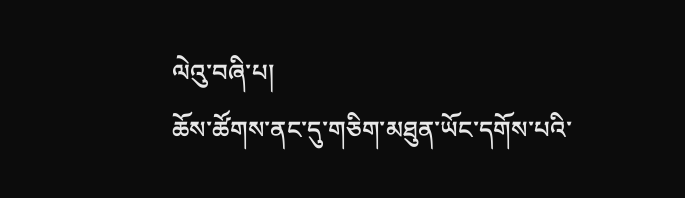ལེའུ་བཞི་པ།
ཆོས་ཚོགས་ནང་དུ་གཅིག་མཐུན་ཡོང་དགོས་པའི་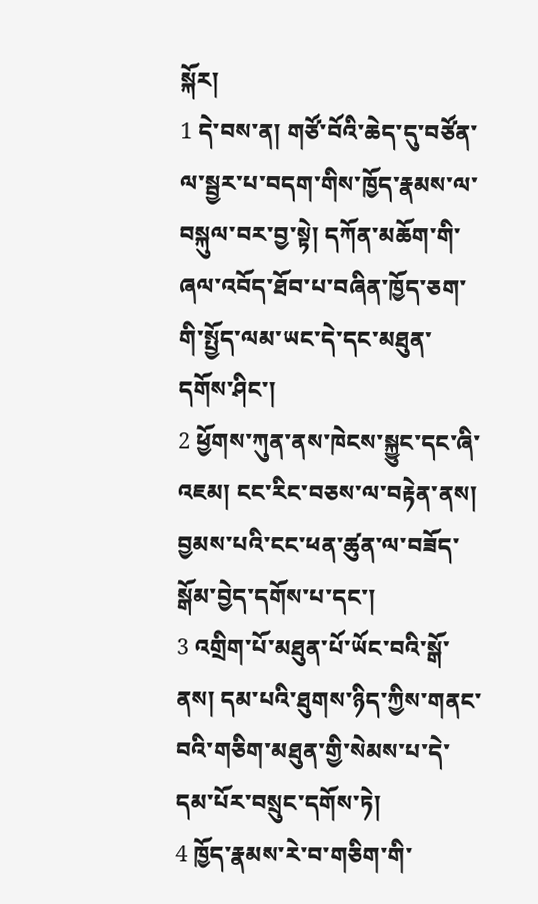སྐོར།
1 དེ་བས་ན། གཙོ་བོའི་ཆེད་དུ་བཙོན་ལ་སྦྱར་པ་བདག་གིས་ཁྱོད་རྣམས་ལ་བསྐུལ་བར་བྱ་སྟེ། དཀོན་མཆོག་གི་ཞལ་འབོད་ཐོབ་པ་བཞིན་ཁྱོད་ཅག་གི་སྤྱོད་ལམ་ཡང་དེ་དང་མཐུན་དགོས་ཤིང་།
2 ཕྱོགས་ཀུན་ནས་ཁེངས་སྐྱུང་དང་ཞི་འཇམ། ངང་རིང་བཅས་ལ་བརྟེན་ནས། བྱམས་པའི་ངང་ཕན་ཚུན་ལ་བཟོད་སྒོམ་བྱེད་དགོས་པ་དང་།
3 འགྲིག་པོ་མཐུན་པོ་ཡོང་བའི་སྒོ་ནས། དམ་པའི་ཐུགས་ཉིད་ཀྱིས་གནང་བའི་གཅིག་མཐུན་གྱི་སེམས་པ་དེ་དམ་པོར་བསྲུང་དགོས་ཏེ།
4 ཁྱོད་རྣམས་རེ་བ་གཅིག་གི་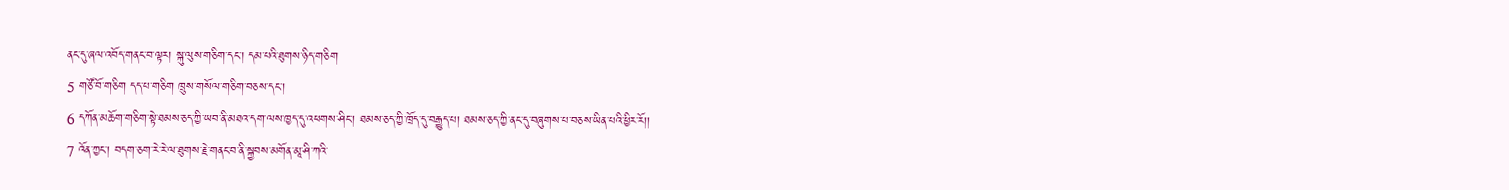ནང་དུ་ཞལ་འབོད་གནང་བ་ལྟར། སྐུ་ལུས་གཅིག་དང་། དམ་པའི་ཐུགས་ཉིད་གཅིག
5 གཙོ་བོ་གཅིག དད་པ་གཅིག ཁྲུས་གསོལ་གཅིག་བཅས་དང་།
6 དཀོན་མཆོག་གཅིག་སྟེ་ཐམས་ཅད་ཀྱི་ཡབ་ནི་མཐའ་དག་ལས་ཁྱད་དུ་འཕགས་ཤིང་། ཐམས་ཅད་ཀྱི་ཁྲོད་དུ་བརྒྱུད་པ། ཐམས་ཅད་ཀྱི་ནང་དུ་བཞུགས་པ་བཅས་ཡིན་པའི་ཕྱིར་རོ།།
7 འོན་ཀྱང་། བདག་ཅག་རེ་རེ་ལ་ཐུགས་རྗེ་གནང་བ་ནི་སྐྱབས་མགོན་མཱ་ཤི་ཀའི་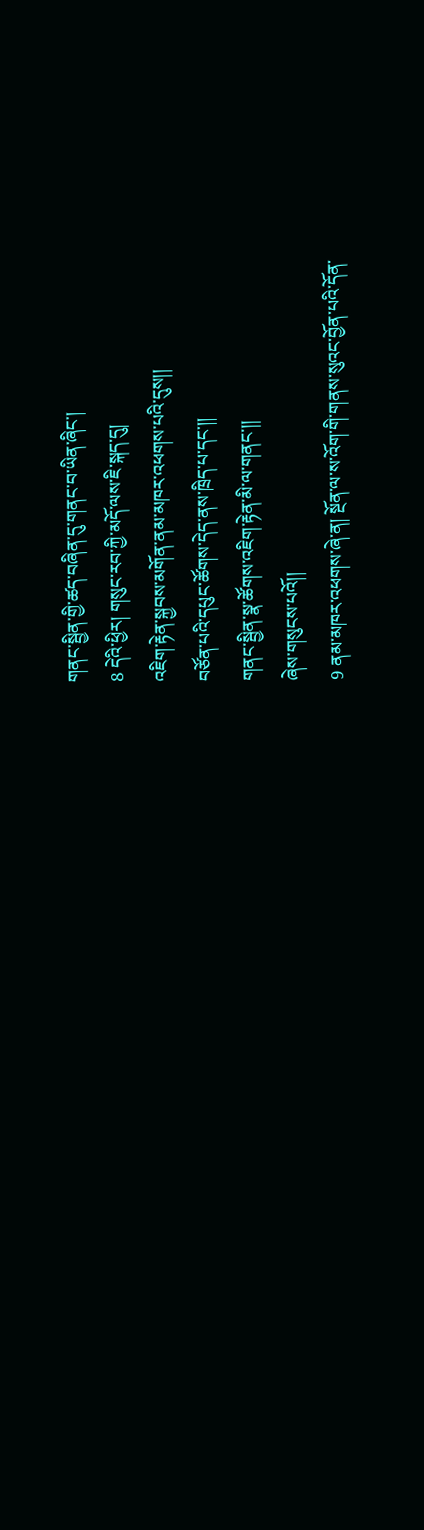གནང་སྦྱིན་གྱི་ཚད་བཞིན་དུ་གནང་བ་ཡིན་ཞིང་།
8 དེའི་ཕྱིར། གསུང་རབ་ཀྱི་མདོ་ལས་ཇི་སྐད་དུ།
འཇིག་རྟེན་སྐྱབས་མགོན་ནམ་མཁར་འཕགས་པའི་དུས།།
བཙོན་པའི་དཔུང་ཚོགས་དེད་ནས་ཁྲིད་པ་དང་།།
གནང་སྦྱིན་སྣ་ཚོགས་འཇིག་རྟེན་མི་ལ་གནང་།།
ཞེས་གསུངས་པའོ།།
9 ནམ་མཁར་འཕགས་ཞེ་ན། སྔོན་ལ་ས་འོག་གི་གནས་སུའང་བྱོན་པའི་དོན་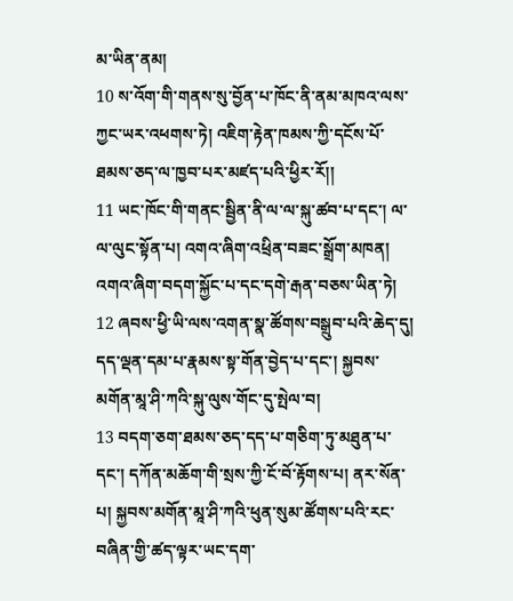མ་ཡིན་ནམ།
10 ས་འོག་གི་གནས་སུ་བྱོན་པ་ཁོང་ནི་ནམ་མཁའ་ལས་ཀྱང་ཡར་འཕགས་ཏེ། འཇིག་རྟེན་ཁམས་ཀྱི་དངོས་པོ་ཐམས་ཅད་ལ་ཁྱབ་པར་མཛད་པའི་ཕྱིར་རོ།།
11 ཡང་ཁོང་གི་གནང་སྦྱིན་ནི་ལ་ལ་སྐུ་ཚབ་པ་དང་། ལ་ལ་ལུང་སྟོན་པ། འགའ་ཞིག་འཕྲིན་བཟང་སྒྲོག་མཁན། འགའ་ཞིག་བདག་སྐྱོང་པ་དང་དགེ་རྒན་བཅས་ཡིན་ཏེ།
12 ཞབས་ཕྱི་ཡི་ལས་འགན་སྣ་ཚོགས་བསྒྲུབ་པའི་ཆེད་དུ། དད་ལྡན་དམ་པ་རྣམས་སྟ་གོན་བྱེད་པ་དང་། སྐྱབས་མགོན་མཱ་ཤི་ཀའི་སྐུ་ལུས་གོང་དུ་སྤེལ་བ།
13 བདག་ཅག་ཐམས་ཅད་དད་པ་གཅིག་ཏུ་མཐུན་པ་དང་། དཀོན་མཆོག་གི་སྲས་ཀྱི་ངོ་བོ་རྟོགས་པ། ནར་སོན་པ། སྐྱབས་མགོན་མཱ་ཤི་ཀའི་ཕུན་སུམ་ཚོགས་པའི་རང་བཞིན་གྱི་ཚད་ལྟར་ཡང་དག་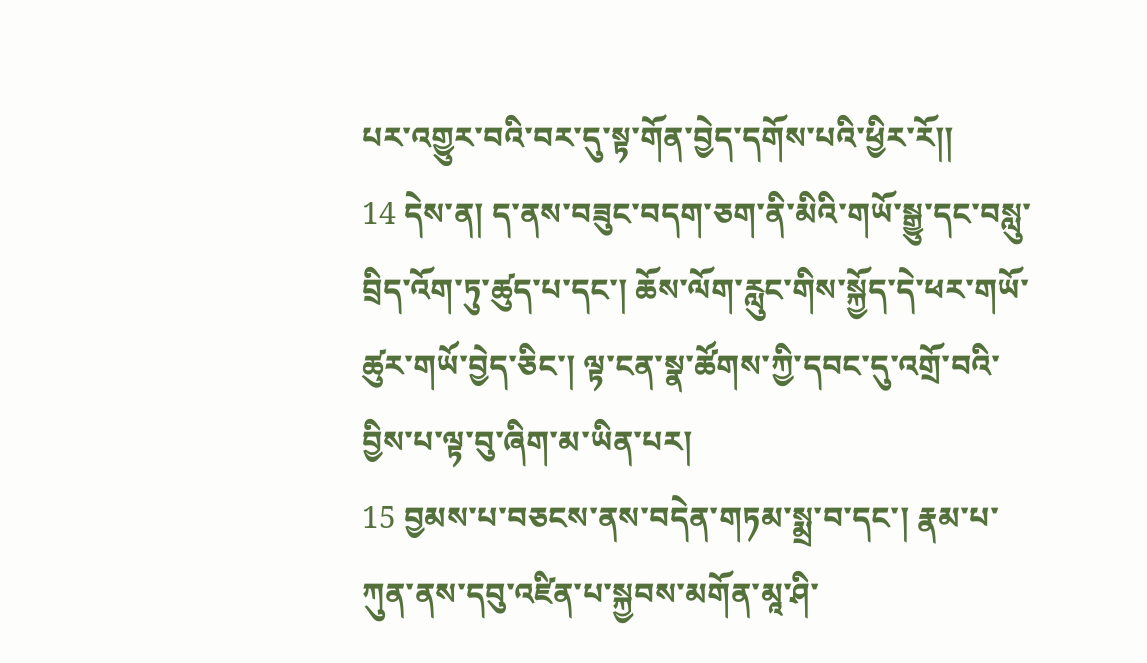པར་འགྱུར་བའི་བར་དུ་སྟ་གོན་བྱེད་དགོས་པའི་ཕྱིར་རོ།།
14 དེས་ན། ད་ནས་བཟུང་བདག་ཅག་ནི་མིའི་གཡོ་སྒྱུ་དང་བསླུ་བྲིད་འོག་ཏུ་ཚུད་པ་དང་། ཆོས་ལོག་རླུང་གིས་སྐྱོད་དེ་ཕར་གཡོ་ཚུར་གཡོ་བྱེད་ཅིང་། ལྟ་ངན་སྣ་ཚོགས་ཀྱི་དབང་དུ་འགྲོ་བའི་བྱིས་པ་ལྟ་བུ་ཞིག་མ་ཡིན་པར།
15 བྱམས་པ་བཅངས་ནས་བདེན་གཏམ་སྨྲ་བ་དང་། རྣམ་པ་ཀུན་ནས་དབུ་འཛིན་པ་སྐྱབས་མགོན་མཱ་ཤི་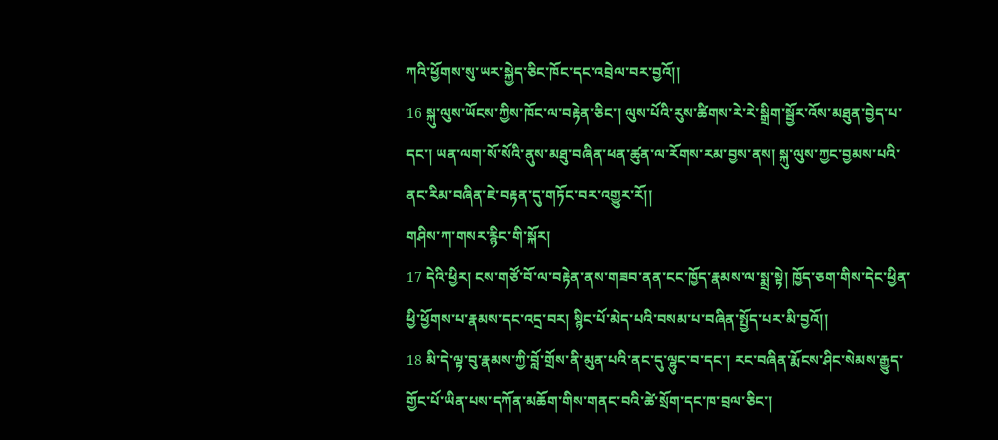ཀའི་ཕྱོགས་སུ་ཡར་སྐྱེད་ཅིང་ཁོང་དང་འབྲེལ་བར་བྱའོ།།
16 སྐུ་ལུས་ཡོངས་ཀྱིས་ཁོང་ལ་བརྟེན་ཅིང་། ལུས་པོའི་རུས་ཚིགས་རེ་རེ་སྒྲིག་སྦྱོར་འོས་མཐུན་བྱེད་པ་དང་། ཡན་ལག་སོ་སོའི་ནུས་མཐུ་བཞིན་ཕན་ཚུན་ལ་རོགས་རམ་བྱས་ནས། སྐུ་ལུས་ཀྱང་བྱམས་པའི་ནང་རིམ་བཞིན་ཇེ་བརྟན་དུ་གཏོང་བར་འགྱུར་རོ།།
གཤིས་ཀ་གསར་རྙིང་གི་སྐོར།
17 དེའི་ཕྱིར། ངས་གཙོ་བོ་ལ་བརྟེན་ནས་གཟབ་ནན་ངང་ཁྱོད་རྣམས་ལ་སྨྲ་སྟེ། ཁྱོད་ཅག་གིས་དེང་ཕྱིན་ཕྱི་ཕྱོགས་པ་རྣམས་དང་འདྲ་བར། སྙིང་པོ་མེད་པའི་བསམ་པ་བཞིན་སྤྱོད་པར་མི་བྱའོ།།
18 མི་དེ་ལྟ་བུ་རྣམས་ཀྱི་བློ་གྲོས་ནི་མུན་པའི་ནང་དུ་ལྷུང་བ་དང་། རང་བཞིན་རྨོངས་ཤིང་སེམས་རྒྱུད་གྱོང་པོ་ཡིན་པས་དཀོན་མཆོག་གིས་གནང་བའི་ཚེ་སྲོག་དང་ཁ་བྲལ་ཅིང་།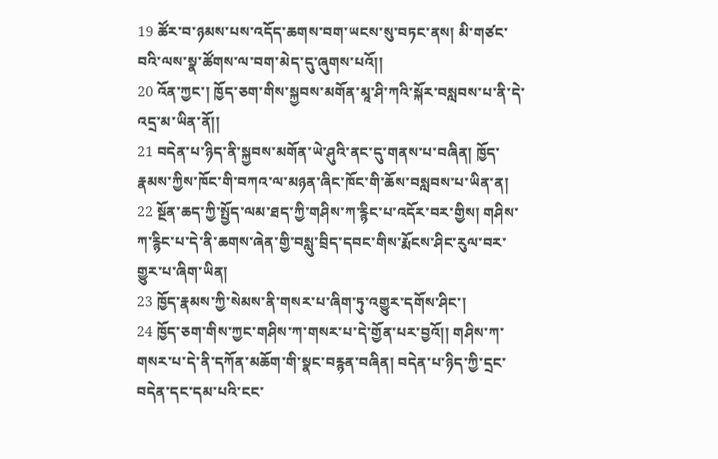19 ཚོར་བ་ཉམས་པས་འདོད་ཆགས་བག་ཡངས་སུ་བཏང་ནས། མི་གཙང་བའི་ལས་སྣ་ཚོགས་ལ་བག་མེད་དུ་ཞུགས་པའོ།།
20 འོན་ཀྱང་། ཁྱོད་ཅག་གིས་སྐྱབས་མགོན་མཱ་ཤི་ཀའི་སྐོར་བསླབས་པ་ནི་དེ་འདྲ་མ་ཡིན་ནོ།།
21 བདེན་པ་ཉིད་ནི་སྐྱབས་མགོན་ཡེ་ཤུའི་ནང་དུ་གནས་པ་བཞིན། ཁྱོད་རྣམས་ཀྱིས་ཁོང་གི་བཀའ་ལ་མཉན་ཞིང་ཁོང་གི་ཆོས་བསླབས་པ་ཡིན་ན།
22 སྔོན་ཆད་ཀྱི་སྤྱོད་ལམ་ཐད་ཀྱི་གཤིས་ཀ་རྙིང་པ་འདོར་བར་གྱིས། གཤིས་ཀ་རྙིང་པ་དེ་ནི་ཆགས་ཞེན་གྱི་བསླུ་བྲིད་དབང་གིས་རྨོངས་ཤིང་རུལ་བར་གྱུར་པ་ཞིག་ཡིན།
23 ཁྱོད་རྣམས་ཀྱི་སེམས་ནི་གསར་པ་ཞིག་ཏུ་འགྱུར་དགོས་ཤིང་།
24 ཁྱོད་ཅག་གིས་ཀྱང་གཤིས་ཀ་གསར་པ་དེ་གྱོན་པར་བྱའོ།། གཤིས་ཀ་གསར་པ་དེ་ནི་དཀོན་མཆོག་གི་སྣང་བརྙན་བཞིན། བདེན་པ་ཉིད་ཀྱི་དྲང་བདེན་དང་དམ་པའི་ངང་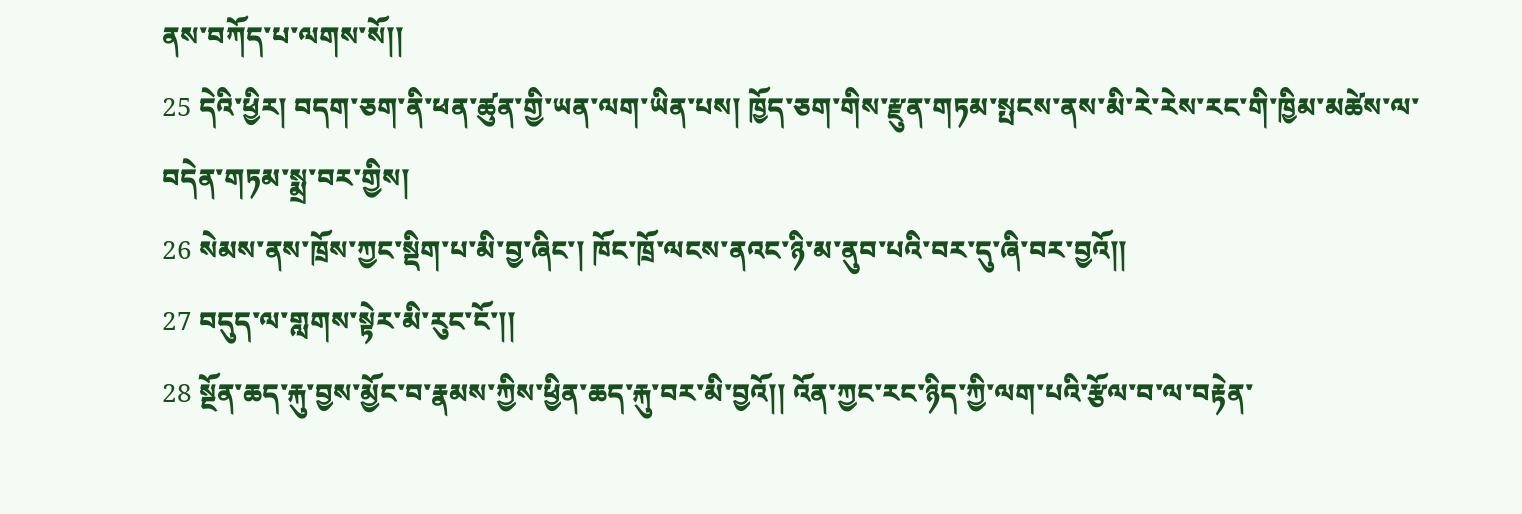ནས་བཀོད་པ་ལགས་སོ།།
25 དེའི་ཕྱིར། བདག་ཅག་ནི་ཕན་ཚུན་གྱི་ཡན་ལག་ཡིན་པས། ཁྱོད་ཅག་གིས་རྫུན་གཏམ་སྤངས་ནས་མི་རེ་རེས་རང་གི་ཁྱིམ་མཚེས་ལ་བདེན་གཏམ་སྨྲ་བར་གྱིས།
26 སེམས་ནས་ཁྲོས་ཀྱང་སྡིག་པ་མི་བྱ་ཞིང་། ཁོང་ཁྲོ་ལངས་ནའང་ཉི་མ་ནུབ་པའི་བར་དུ་ཞི་བར་བྱའོ།།
27 བདུད་ལ་གླགས་སྟེར་མི་རུང་ངོ་།།
28 སྔོན་ཆད་རྐུ་བྱས་མྱོང་བ་རྣམས་ཀྱིས་ཕྱིན་ཆད་རྐུ་བར་མི་བྱའོ།། འོན་ཀྱང་རང་ཉིད་ཀྱི་ལག་པའི་རྩོལ་བ་ལ་བརྟེན་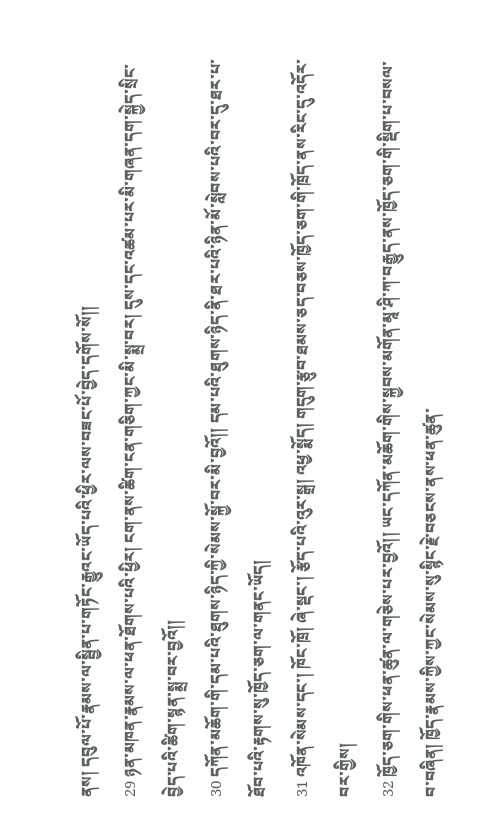ནས། དབུལ་པོ་རྣམས་ལ་སྦྱིན་པ་གཏོང་རྒྱུའང་ཡོད་པའི་ཕྱིར་ལས་བཟང་པོ་བྱེད་དགོས་སོ།།
29 ཉན་མཁན་རྣམས་ལ་ཕན་ཐོགས་པའི་ཕྱིར། ངག་ནས་ཚིག་ངན་གཅིག་ཀྱང་མི་སྨྲ་བར། དུས་དང་འཚམ་པར་མི་གཞན་དག་སྐྱེད་སྲིང་བྱེད་པའི་ཚིག་སྙན་སྨྲ་བར་བྱའོ།།
30 དཀོན་མཆོག་གི་དམ་པའི་ཐུགས་ཉིད་ཀྱི་སེམས་སྐྱོ་བར་མི་བྱའོ།། དམ་པའི་ཐུགས་ཉིད་ནི་ཐར་པའི་ཉིན་མོ་སླེབས་པའི་བར་དུ་ཐར་པ་ཐོབ་པའི་རྟགས་སུ་ཁྱོད་ཅག་ལ་གནང་ཡོད།
31 འཁོན་སེམས་དང་། ཁོང་ཁྲོ། ཞེ་སྡང་། རྩོད་པའི་འུར་སྒྲ། འཕྱ་སྨོད། གདུག་རྩུབ་ཐམས་ཅད་བཅས་ཁྱོད་ཅག་གི་ཁྲོད་ནས་རིང་དུ་འདོར་བར་གྱིས།
32 ཁྱོད་ཅག་གིས་ཕན་ཚུན་ལ་གཅེས་པར་བྱའོ།། ཡང་དཀོན་མཆོག་གིས་སྐྱབས་མགོན་མཱ་ཤི་ཀ་བརྒྱུད་ནས་ཁྱོད་ཅག་གི་སྡིག་པ་བསལ་བ་བཞིན། ཁྱོད་རྣམས་ཀྱིས་ཀྱང་སེམས་སུ་སྙིང་རྗེ་བཅངས་ནས་ཕན་ཚུན་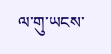ལ་གུ་ཡངས་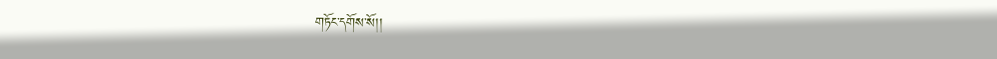གཏོང་དགོས་སོ།།